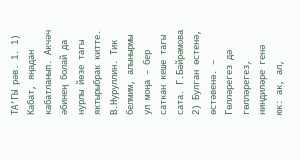ТА’ГЫ рәв. 1. 1) Кабат, яңадан кабатланып. Акчәч әбинең болай да нурлы йөзе тагы яктырыбрак китте. В.Нуруллин. Тик белмим, алынырмы ул моңа – бер саткан кеше тагы сата. Г.Бәйрәмова 2) Булган өстенә, өстәвенә. – Гөлләрегез дә гөлләрегез, ниндиләре генә юк: ак, ал,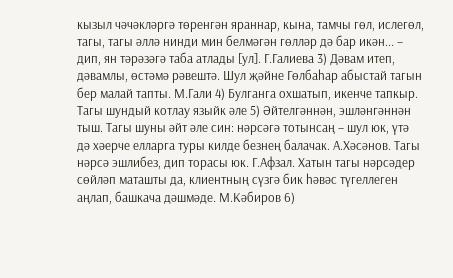кызыл чәчәкләргә төренгән яраннар, кына, тамчы гөл, ислегөл, тагы, тагы әллә нинди мин белмәгән гөлләр дә бар икән... – дип, ян тәрәзәгә таба атлады [ул]. Г.Галиева 3) Дәвам итеп, дәвамлы, өстәмә рәвештә. Шул җәйне Гөлбаһар абыстай тагын бер малай тапты. М.Гали 4) Булганга охшатып, икенче тапкыр. Тагы шундый котлау языйк әле 5) Әйтелгәннән, эшләнгәннән тыш. Тагы шуны әйт әле син: нәрсәгә тотынсаң – шул юк, үтә дә хәерче елларга туры килде безнең балачак. А.Хәсәнов. Тагы нәрсә эшлибез, дип торасы юк. Г.Афзал. Хатын тагы нәрсәдер сөйләп маташты да, клиентның сүзгә бик һәвәс түгеллеген аңлап, башкача дәшмәде. М.Кәбиров 6)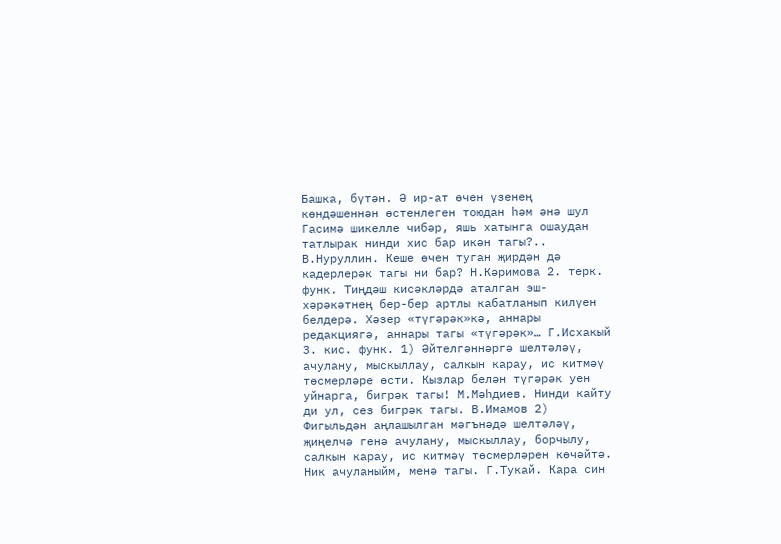Башка, бүтән. Ә ир-ат өчен үзенең көндәшеннән өстенлеген тоюдан һәм әнә шул Гасимә шикелле чибәр, яшь хатынга ошаудан татлырак нинди хис бар икән тагы?.. В.Нуруллин. Кеше өчен туган җирдән дә кадерлерәк тагы ни бар? Н.Кәримова 2. терк. функ. Тиңдәш кисәкләрдә аталган эш-хәрәкәтнең бер-бер артлы кабатланып килүен белдерә. Хәзер «түгәрәк»кә, аннары редакциягә, аннары тагы «түгәрәк»… Г.Исхакый 3. кис. функ. 1) Әйтелгәннәргә шелтәләү, ачулану, мыскыллау, салкын карау, ис китмәү төсмерләре өсти. Кызлар белән түгәрәк уен уйнарга, бигрәк тагы! М.Мәһдиев. Нинди кайту ди ул, сез бигрәк тагы. В.Имамов 2) Фигыльдән аңлашылган мәгънәдә шелтәләү, җиңелчә генә ачулану, мыскыллау, борчылу, салкын карау, ис китмәү төсмерләрен көчәйтә. Ник ачуланыйм, менә тагы. Г.Тукай. Кара син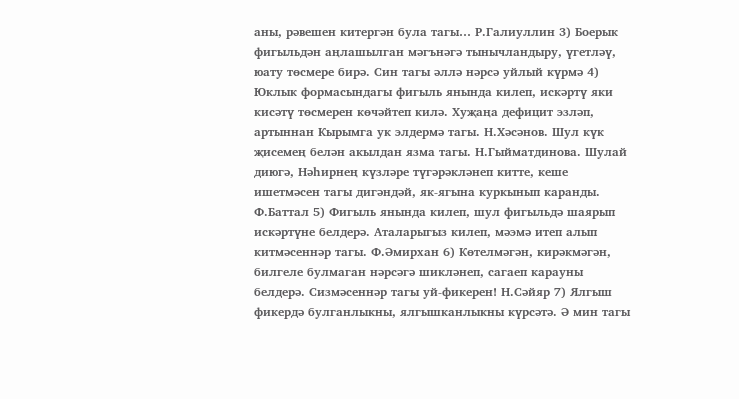аны, рәвешен китергән була тагы… Р.Галиуллин 3) Боерык фигыльдән аңлашылган мәгънәгә тынычландыру, үгетләү, юату төсмере бирә. Син тагы әллә нәрсә уйлый күрмә 4) Юклык формасындагы фигыль янында килеп, искәртү яки кисәтү төсмерен көчәйтеп килә. Хуҗаңа дефицит эзләп, артыннан Кырымга ук элдермә тагы. Н.Хәсәнов. Шул күк җисемең белән акылдан язма тагы. Н.Гыйматдинова. Шулай диюгә, Нәһирнең күзләре түгәрәкләнеп китте, кеше ишетмәсен тагы дигәндәй, як-ягына куркынып каранды. Ф.Баттал 5) Фигыль янында килеп, шул фигыльдә шаярып искәртүне белдерә. Аталарыгыз килеп, мәэмә итеп алып китмәсеннәр тагы. Ф.Әмирхан 6) Көтелмәгән, кирәкмәгән, билгеле булмаган нәрсәгә шикләнеп, сагаеп карауны белдерә. Сизмәсеннәр тагы уй-фикерен! Н.Сәйяр 7) Ялгыш фикердә булганлыкны, ялгышканлыкны күрсәтә. Ә мин тагы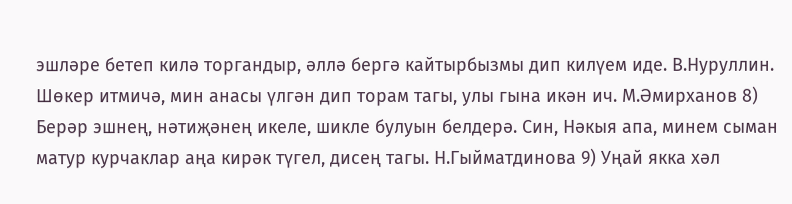эшләре бетеп килә торгандыр, әллә бергә кайтырбызмы дип килүем иде. В.Нуруллин. Шөкер итмичә, мин анасы үлгән дип торам тагы, улы гына икән ич. М.Әмирханов 8) Берәр эшнең, нәтиҗәнең икеле, шикле булуын белдерә. Син, Нәкыя апа, минем сыман матур курчаклар аңа кирәк түгел, дисең тагы. Н.Гыйматдинова 9) Уңай якка хәл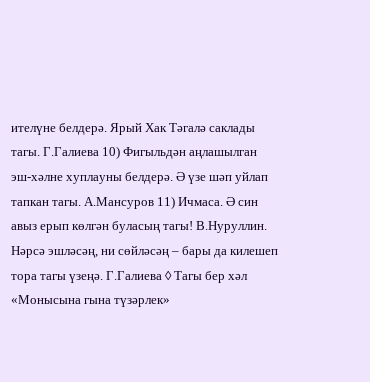ителүне белдерә. Ярый Хак Тәгалә саклады тагы. Г.Галиева 10) Фигыльдән аңлашылган эш-хәлне хуплауны белдерә. Ә үзе шәп уйлап тапкан тагы. А.Мансуров 11) Ичмаса. Ә син авыз ерып көлгән буласың тагы! В.Нуруллин. Нәрсә эшләсәң, ни сөйләсәң – бары да килешеп тора тагы үзеңә. Г.Галиева ◊ Тагы бер хәл «Монысына гына түзәрлек»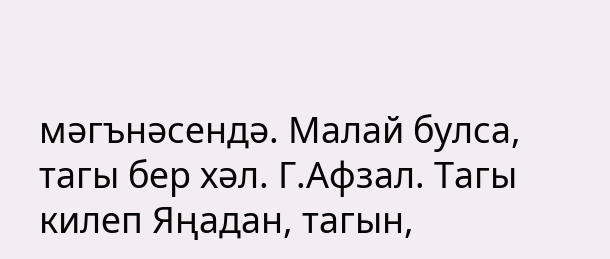мәгънәсендә. Малай булса, тагы бер хәл. Г.Афзал. Тагы килеп Яңадан, тагын,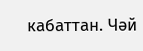кабаттан. Чәй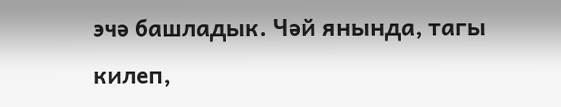эчә башладык. Чәй янында, тагы килеп,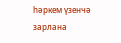һәркем үзенчә зарлана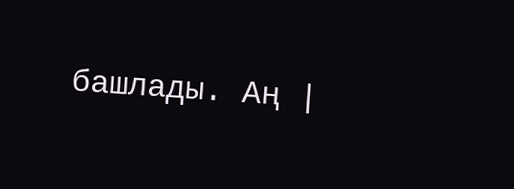башлады. Аң |